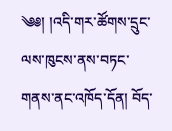༄༅། །འདི་གར་ཚོགས་དྲུང་ལས་ཁུངས་ནས་བཏང་གནས་ནང་འཁོད་དོན། བོད་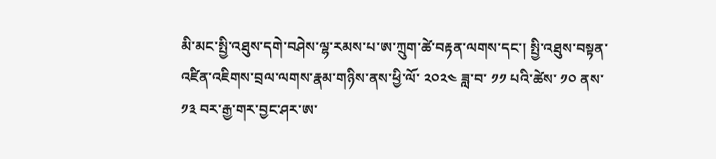མི་མང་སྤྱི་འཐུས་དགེ་བཤེས་ལྷ་རམས་པ་ཨ་ཀྲུག་ཚེ་བརྟན་ལགས་དང་། སྤྱི་འཐུས་བསྟན་འཛིན་འཇིགས་བྲལ་ལགས་རྣམ་གཉིས་ནས་ཕྱི་ལོ་ ༢༠༢༤ ཟླ་བ་ ༡༡ པའི་ཚེས་ ༡༠ ནས་ ༡༣ བར་རྒྱ་གར་བྱང་ཤར་ཨ་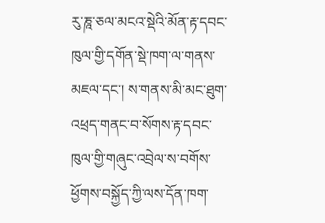རུ་ཎཱ་ཅལ་མངའ་སྡེའི་མོན་རྟ་དབང་ཁུལ་གྱི་དགོན་སྡེ་ཁག་ལ་གནས་མཇལ་དང་། ས་གནས་མི་མང་ཐུག་འཕྲད་གནང་བ་སོགས་རྟ་དབང་ཁུལ་གྱི་གཞུང་འབྲེལ་ས་བགོས་ཕྱོགས་བསྐྱོད་ཀྱི་ལས་དོན་ཁག་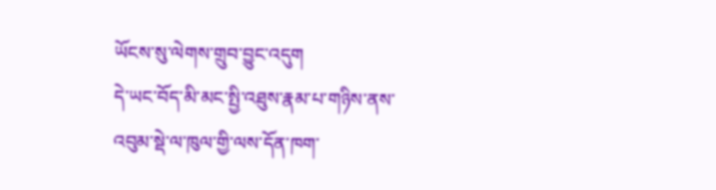ཡོངས་སུ་ལེགས་གྲུབ་བྱུང་འདུག
དེ་ཡང་བོད་མི་མང་སྤྱི་འཐུས་རྣམ་པ་གཉིས་ནས་འབུམ་སྡེ་ལ་ཁུལ་གྱི་ལས་དོན་ཁག་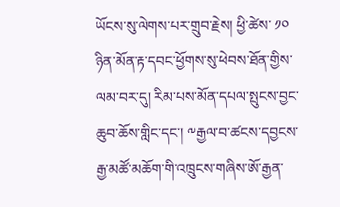ཡོངས་སུ་ལེགས་པར་གྲུབ་རྗེས། ཕྱི་ཚེས་ ༡༠ ཉིན་མོན་རྟ་དབང་ཕྱོགས་སུ་ཕེབས་ཐོན་གྱིས་ལམ་བར་དུ། རིམ་པས་མོན་དཔལ་སྤུངས་བྱང་ཆུབ་ཆོས་གླིང་དང་། ༸རྒྱལ་བ་ཚངས་དབྱངས་རྒྱ་མཚོ་མཆོག་གི་འཁྲུངས་གཞིས་ཨོ་རྒྱན་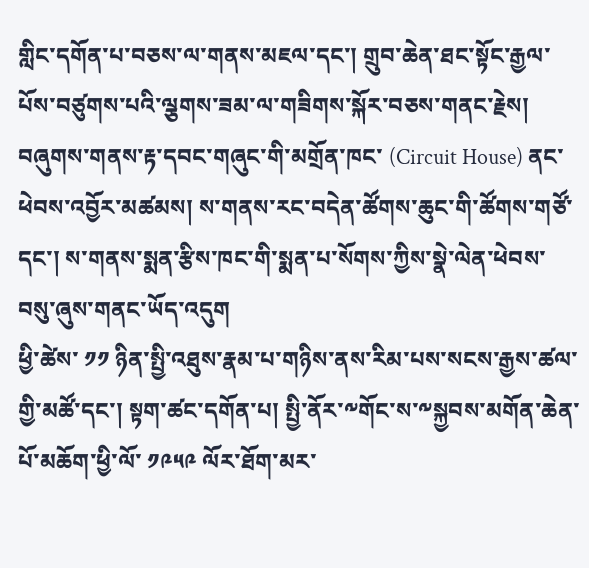གླིང་དགོན་པ་བཅས་ལ་གནས་མཇལ་དང་། གྲུབ་ཆེན་ཐང་སྟོང་རྒྱལ་པོས་བཙུགས་པའི་ལྕགས་ཟམ་ལ་གཟིགས་སྐོར་བཅས་གནང་རྗེས། བཞུགས་གནས་རྟ་དབང་གཞུང་གི་མགྲོན་ཁང་ (Circuit House) ནང་ཕེབས་འབྱོར་མཚམས། ས་གནས་རང་བདེན་ཚོགས་ཆུང་གི་ཚོགས་གཙོ་དང་། ས་གནས་སྨན་རྩིས་ཁང་གི་སྨན་པ་སོགས་ཀྱིས་སྣེ་ལེན་ཕེབས་བསུ་ཞུས་གནང་ཡོད་འདུག
ཕྱི་ཚེས་ ༡༡ ཉིན་སྤྱི་འཐུས་རྣམ་པ་གཉིས་ནས་རིམ་པས་སངས་རྒྱས་ཚལ་གྱི་མཚོ་དང་། སྟག་ཚང་དགོན་པ། སྤྱི་ནོར་༸གོང་ས་༸སྐྱབས་མགོན་ཆེན་པོ་མཆོག་ཕྱི་ལོ་ ༡༩༥༩ ལོར་ཐོག་མར་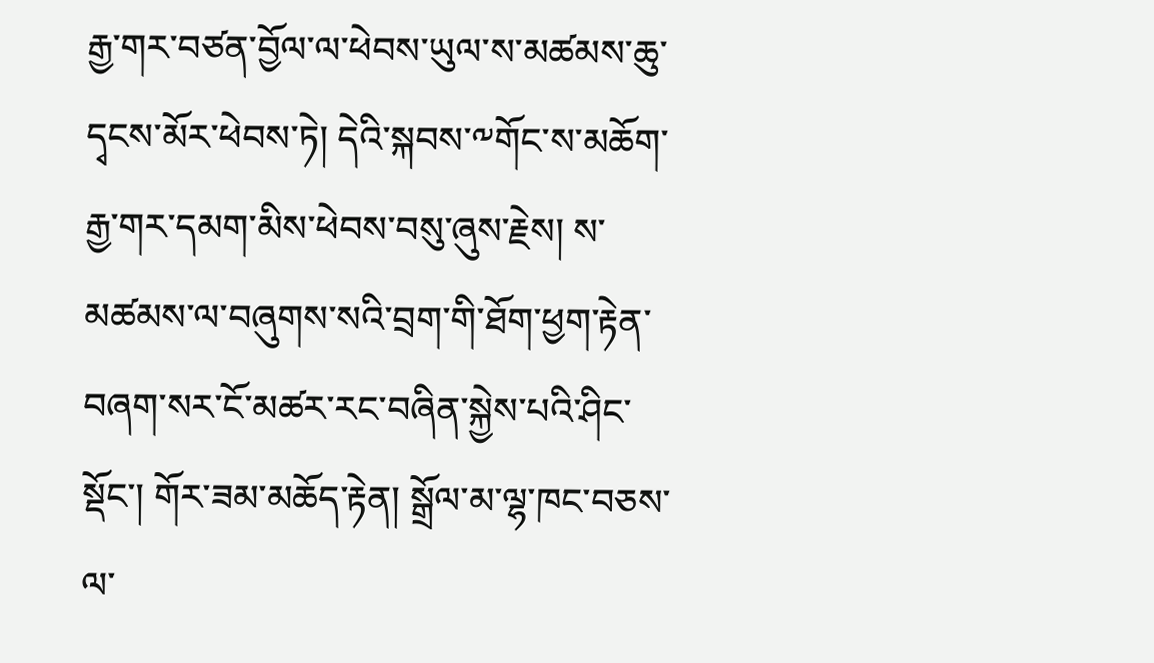རྒྱ་གར་བཙན་བྱོལ་ལ་ཕེབས་ཡུལ་ས་མཚམས་ཆུ་དྭངས་མོར་ཕེབས་ཏེ། དེའི་སྐབས་༸གོང་ས་མཆོག་རྒྱ་གར་དམག་མིས་ཕེབས་བསུ་ཞུས་རྗེས། ས་མཚམས་ལ་བཞུགས་སའི་བྲག་གི་ཐོག་ཕྱག་རྟེན་བཞག་སར་ངོ་མཚར་རང་བཞིན་སྐྱེས་པའི་ཤིང་སྡོང་། གོར་ཟམ་མཆོད་རྟེན། སྒྲོལ་མ་ལྷ་ཁང་བཅས་ལ་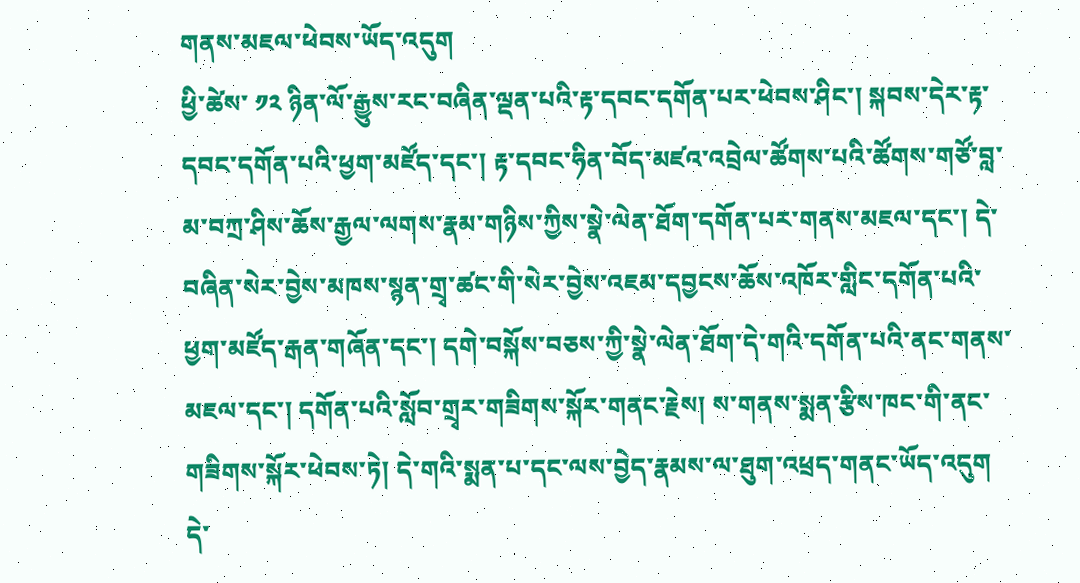གནས་མཇལ་ཕེབས་ཡོད་འདུག
ཕྱི་ཚེས་ ༡༢ ཉིན་ལོ་རྒྱུས་རང་བཞིན་ལྡན་པའི་རྟ་དབང་དགོན་པར་ཕེབས་ཤིང་། སྐབས་དེར་རྟ་དབང་དགོན་པའི་ཕྱག་མཛོད་དང་། རྟ་དབང་ཧིན་བོད་མཛའ་འབྲེལ་ཚོགས་པའི་ཚོགས་གཙོ་བླ་མ་བཀྲ་ཤིས་ཆོས་རྒྱལ་ལགས་རྣམ་གཉིས་ཀྱིས་སྣེ་ལེན་ཐོག་དགོན་པར་གནས་མཇལ་དང་། དེ་བཞིན་སེར་བྱེས་མཁས་སྙན་གྲྭ་ཚང་གི་སེར་བྱེས་འཇམ་དབྱངས་ཆོས་འཁོར་གླིང་དགོན་པའི་ཕྱག་མཛོད་རྒན་གཞོན་དང་། དགེ་བསྐོས་བཅས་ཀྱི་སྣེ་ལེན་ཐོག་དེ་གའི་དགོན་པའི་ནང་གནས་མཇལ་དང་། དགོན་པའི་སློབ་གྲྭར་གཟིགས་སྐོར་གནང་རྗེས། ས་གནས་སྨན་རྩིས་ཁང་གི་ནང་གཟིགས་སྐོར་ཕེབས་ཏེ། དེ་གའི་སྨན་པ་དང་ལས་བྱེད་རྣམས་ལ་ཐུག་འཕྲད་གནང་ཡོད་འདུག
དེ་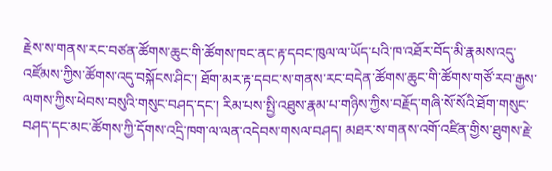རྗེས་ས་གནས་རང་བཙན་ཚོགས་ཆུང་གི་ཚོགས་ཁང་ནང་རྟ་དབང་ཁུལ་ལ་ཡོད་པའི་ཁ་འཐོར་བོད་མི་རྣམས་འདུ་འཛོམས་ཀྱིས་ཚོགས་འདུ་བསྐོངས་ཤིང་། ཐོག་མར་རྟ་དབང་ས་གནས་རང་བདེན་ཚོགས་ཆུང་གི་ཚོགས་གཙོ་རབ་རྒྱས་ལགས་ཀྱིས་ཕེབས་བསུའི་གསུང་བཤད་དང་། རིམ་པས་སྤྱི་འཐུས་རྣམ་པ་གཉིས་ཀྱིས་བརྗོད་གཞི་སོ་སོའི་ཐོག་གསུང་བཤད་དང་མང་ཚོགས་ཀྱི་དོགས་འདྲི་ཁག་ལ་ལན་འདེབས་གསལ་བཤད། མཐར་ས་གནས་འགོ་འཛིན་གྱིས་ཐུགས་རྗེ་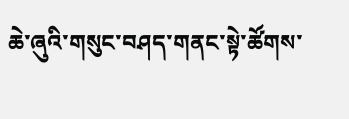ཆེ་ཞུའི་གསུང་བཤད་གནང་སྟེ་ཚོགས་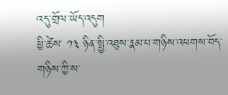འདུ་གྲོལ་ཡོད་འདུག
ཕྱི་ཚེས་ ༡༣ ཉིན་སྤྱི་འཐུས་རྣམ་པ་གཉིས་འཕགས་བོད་གཉིས་ཀྱི་ས་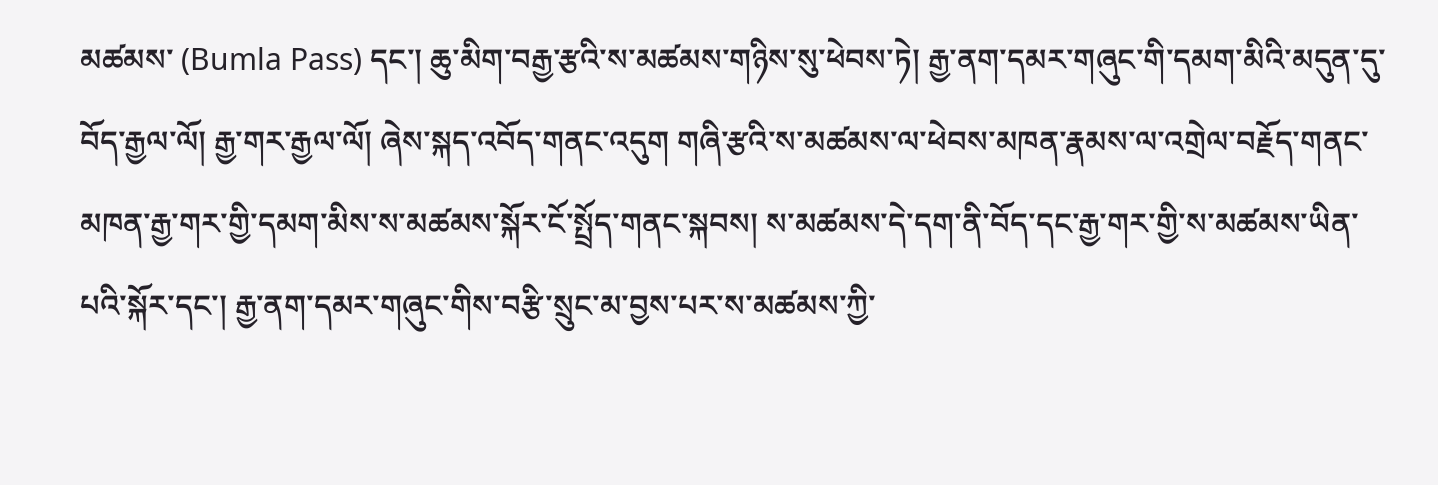མཚམས་ (Bumla Pass) དང་། ཆུ་མིག་བརྒྱ་རྩའི་ས་མཚམས་གཉིས་སུ་ཕེབས་ཏེ། རྒྱ་ནག་དམར་གཞུང་གི་དམག་མིའི་མདུན་དུ་བོད་རྒྱལ་ལོ། རྒྱ་གར་རྒྱལ་ལོ། ཞེས་སྐད་འབོད་གནང་འདུག གཞི་རྩའི་ས་མཚམས་ལ་ཕེབས་མཁན་རྣམས་ལ་འགྲེལ་བརྗོད་གནང་མཁན་རྒྱ་གར་གྱི་དམག་མིས་ས་མཚམས་སྐོར་ངོ་སྤྲོད་གནང་སྐབས། ས་མཚམས་དེ་དག་ནི་བོད་དང་རྒྱ་གར་གྱི་ས་མཚམས་ཡིན་པའི་སྐོར་དང་། རྒྱ་ནག་དམར་གཞུང་གིས་བརྩི་སྲུང་མ་བྱས་པར་ས་མཚམས་ཀྱི་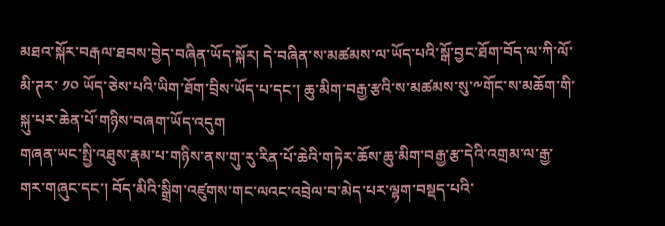མཐའ་སྐོར་བརྒལ་ཐབས་བྱེད་བཞིན་ཡོད་སྐོར། དེ་བཞིན་ས་མཚམས་ལ་ཡོད་པའི་སྒོ་བྱང་ཐོག་བོད་ལ་ཀི་ལོ་མི་ཊར་ ༡༠ ཡོད་ཅེས་པའི་ཡིག་ཐོག་བྲིས་ཡོད་པ་དང་། ཆུ་མིག་བརྒྱ་རྩའི་ས་མཚམས་སུ་༸གོང་ས་མཆོག་གི་སྐུ་པར་ཆེན་པོ་གཉིས་བཞག་ཡོད་འདུག
གཞན་ཡང་སྤྱི་འཐུས་རྣམ་པ་གཉིས་ནས་གུ་རུ་རིན་པོ་ཆེའི་གཏེར་ཆོས་ཆུ་མིག་བརྒྱ་རྩ་དེའི་འགྲམ་ལ་རྒྱ་གར་གཞུང་དང་། བོད་མིའི་སྒྲིག་འཛུགས་གང་ལའང་འབྲེལ་བ་མེད་པར་ལྷག་བསྡད་པའི་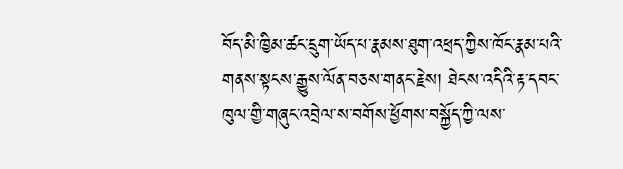བོད་མི་ཁྱིམ་ཚང་དྲུག་ཡོད་པ་རྣམས་ཐུག་འཕྲད་ཀྱིས་ཁོང་རྣམ་པའི་གནས་སྟངས་རྒྱུས་ལོན་བཅས་གནང་རྗེས། ཐེངས་འདིའི་རྟ་དབང་ཁུལ་གྱི་གཞུང་འབྲེལ་ས་བགོས་ཕྱོགས་བསྐྱོད་ཀྱི་ལས་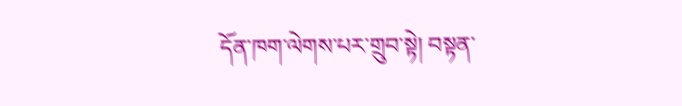དོན་ཁག་ལེགས་པར་གྲུབ་སྟེ། བསྟན་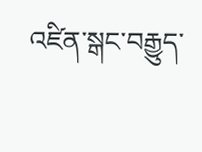འཛིན་སྒང་བརྒྱུད་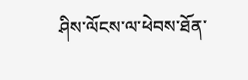ཤིས་ལོངས་ལ་ཕེབས་ཐོན་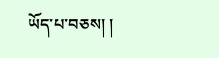ཡོད་པ་བཅས། །